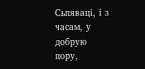Сьпяваці, і з часам, у добрую пору,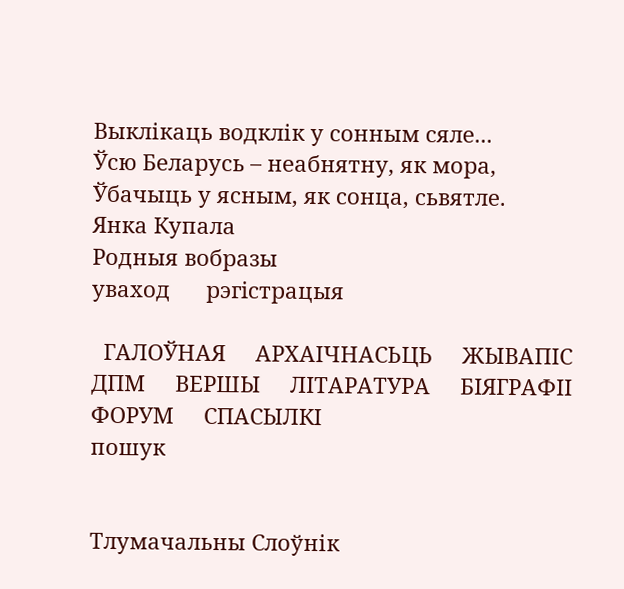Выклікаць водклік у сонным сяле...
Ўсю Беларусь – неабнятну, як мора,
Ўбачыць у ясным, як сонца, сьвятле.
Янка Купала
Родныя вобразы
уваход      рэгiстрацыя

  ГАЛОЎНАЯ     АРХАІЧНАСЬЦЬ     ЖЫВАПІС     ДПМ     ВЕРШЫ     ЛІТАРАТУРА     БІЯГРАФІІ     ФОРУМ     СПАСЫЛКІ
пошук


Тлумачальны Слоўнік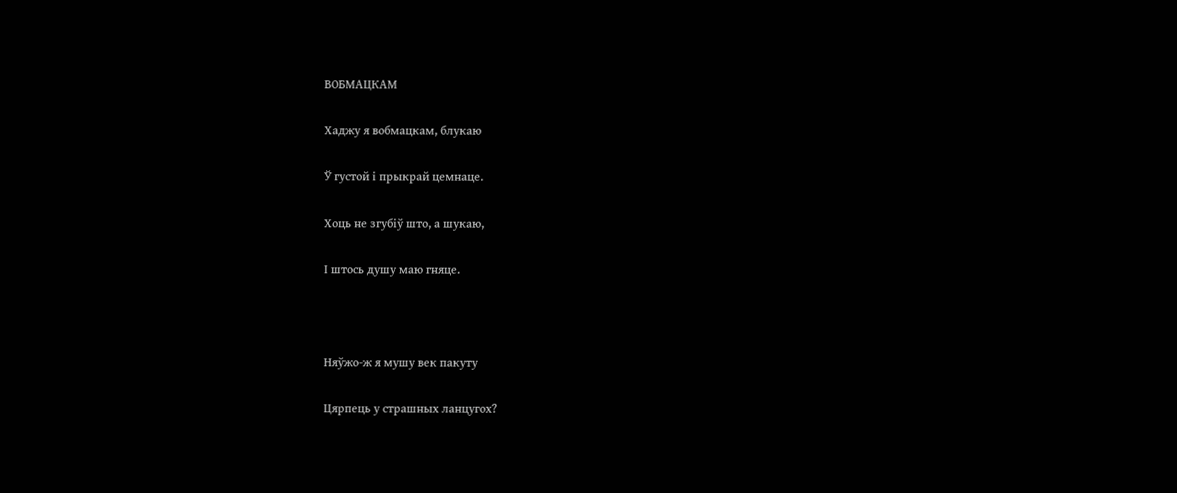ВОБМАЦКАМ

Хаджу я вобмацкам, блукаю

Ў густой і прыкрай цемнаце.

Хоць не згубіў што, а шукаю,

І штось душу маю гняце.



Няўжо-ж я мушу век пакуту

Цярпець у страшных ланцугох?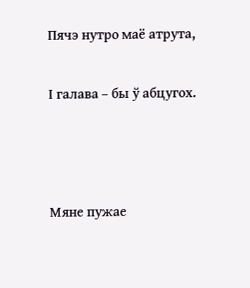Пячэ нутро маё атрута,

І галава – бы ў абцугох.



Мяне пужае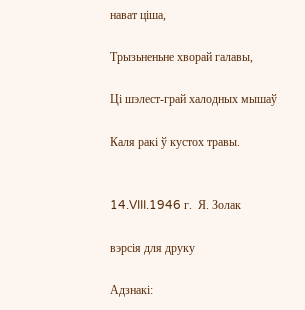нават ціша,

Трызьненьне хворай галавы,

Ці шэлест-грай халодных мышаў

Каля ракі ў кустох травы.


14.VIII.1946 г.  Я. Золак

вэрсія для друку

Адзнакi: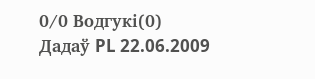0/0 Водгукі(0)
Дадаў PL 22.06.2009